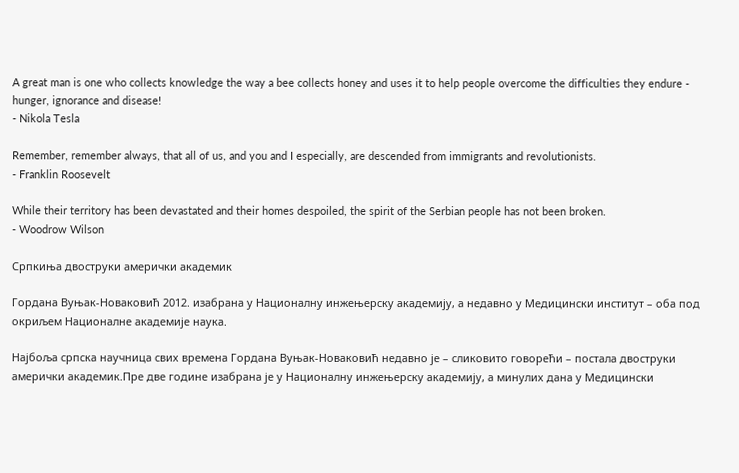A great man is one who collects knowledge the way a bee collects honey and uses it to help people overcome the difficulties they endure - hunger, ignorance and disease!
- Nikola Tesla

Remember, remember always, that all of us, and you and I especially, are descended from immigrants and revolutionists.
- Franklin Roosevelt

While their territory has been devastated and their homes despoiled, the spirit of the Serbian people has not been broken.
- Woodrow Wilson

Српкиња двоструки амерички академик

Гордана Вуњак-Новаковић 2012. изабрана у Националну инжењерску академију, а недавно у Медицински институт – оба под окриљем Националне академије наука.

Најбоља српска научница свих времена Гордана Вуњак-Новаковић недавно је – сликовито говорећи – постала двоструки амерички академик.Пре две године изабрана је у Националну инжењерску академију, а минулих дана у Медицински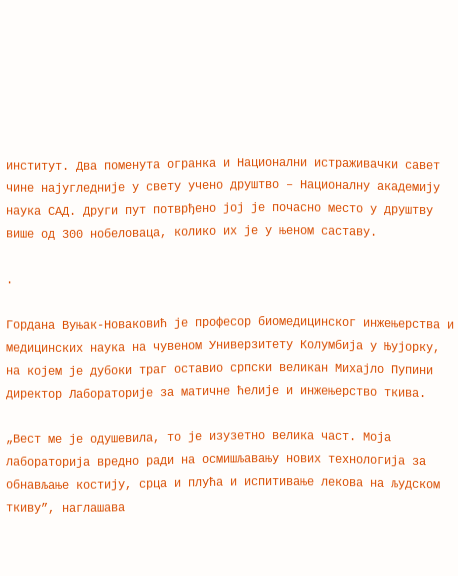институт. Два поменута огранка и Национални истраживачки савет чине најугледније у свету учено друштво – Националну академију наука САД. Други пут потврђено јој је почасно место у друштву више од 300 нобеловаца, колико их је у њеном саставу.

.

Гордана Вуњак-Новаковић је професор биомедицинског инжењерства и медицинских наука на чувеном Универзитету Колумбија у Њујорку, на којем је дубоки траг оставио српски великан Михајло Пупини директор Лабораторије за матичне ћелије и инжењерство ткива.

„Вест ме је одушевила, то је изузетно велика част. Моја лабораторија вредно ради на осмишљавању нових технологија за обнављање костију, срца и плућа и испитивање лекова на људском ткиву”, наглашава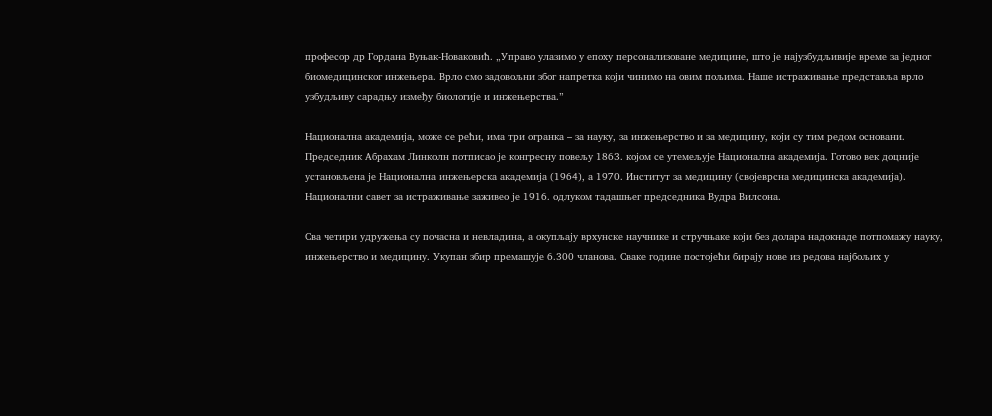професор др Гордана Вуњак-Новаковић. „Управо улазимо у епоху персонализоване медицине, што је најузбудљивије време за једног биомедицинског инжењера. Врло смо задовољни због напретка који чинимо на овим пољима. Наше истраживање представља врло узбудљиву сарадњу између биологије и инжењерства.”

Национална академија, може се рећи, има три огранка – за науку, за инжењерство и за медицину, који су тим редом основани. Председник Абрахам Линколн потписао је конгресну повељу 1863. којом се утемељује Национална академија. Готово век доцније установљена је Национална инжењерска академија (1964), а 1970. Институт за медицину (својеврсна медицинска академија). Национални савет за истраживање заживео је 1916. одлуком тадашњег председника Вудра Вилсона.

Сва четири удружења су почасна и невладина, а окупљају врхунске научнике и стручњаке који без долара надокнаде потпомажу науку, инжењерство и медицину. Укупан збир премашује 6.300 чланова. Сваке године постојећи бирају нове из редова најбољих у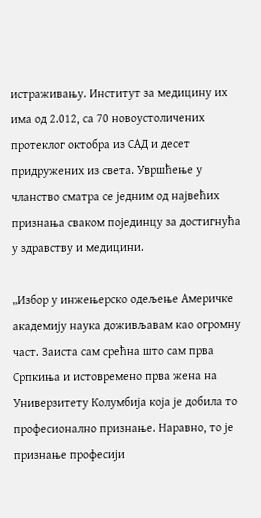истраживању. Институт за медицину их има од 2.012, са 70 новоустоличених протеклог октобра из САД и десет придружених из света. Увршћење у чланство сматра се једним од највећих признања сваком појединцу за достигнућа у здравству и медицини.

„Избор у инжењерско одељење Америчке академију наука доживљавам као огромну част. Заиста сам срећна што сам прва Српкиња и истовремено прва жена на Универзитету Колумбија која је добила то професионално признање. Наравно, то је признање професији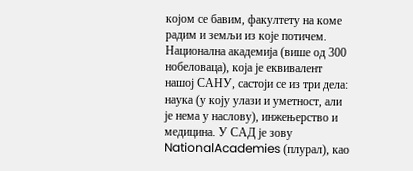којом се бавим, факултету на коме радим и земљи из које потичем. Национална академија (више од 300 нобеловаца), која је еквивалент нашој САНУ, састоји се из три дела: наука (у коју улази и уметност, али је нема у наслову), инжењерство и медицина. У САД је зову NationalAcademies (плурал), као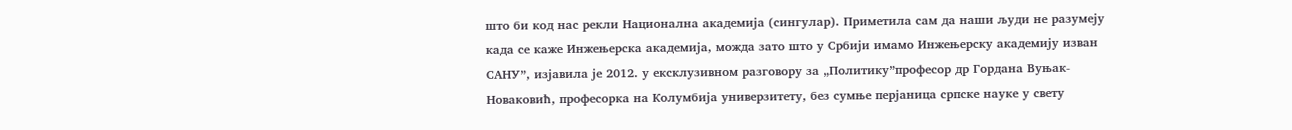што би код нас рекли Национална академија (сингулар). Приметила сам да наши људи не разумеју када се каже Инжењерска академија, можда зато што у Србији имамо Инжењерску академију изван САНУ”, изјавила је 2012. у ексклузивном разговору за „Политику”професор др Гордана Вуњак-Новаковић, професорка на Колумбија универзитету, без сумње перјаница српске науке у свету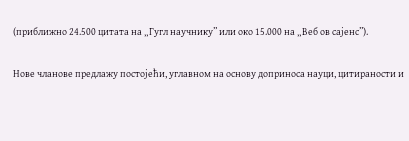(приближно 24.500 цитата на „Гугл научнику” или око 15.000 на „Веб ов сајенс”).

Нове чланове предлажу постојећи, углавном на основу доприноса науци, цитираности и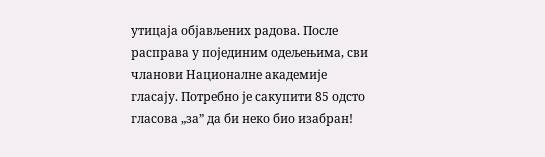утицаја објављених радова. После расправа у појединим одељењима, сви чланови Националне академије гласају. Потребно је сакупити 85 одсто гласова „за” да би неко био изабран!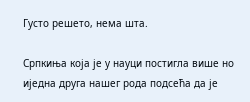Густо решето, нема шта.

Српкиња која је у науци постигла више но иједна друга нашег рода подсећа да је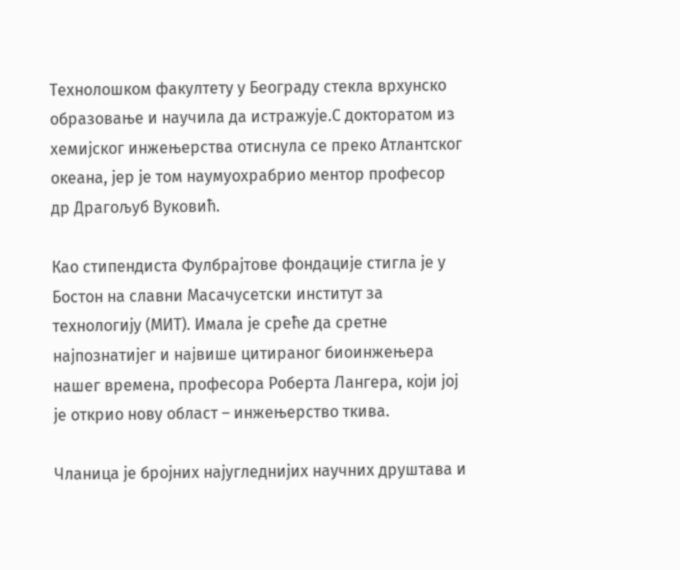Технолошком факултету у Београду стекла врхунско образовање и научила да истражује.С докторатом из хемијског инжењерства отиснула се преко Атлантског океана, јер је том наумуохрабрио ментор професор др Драгољуб Вуковић.

Као стипендиста Фулбрајтове фондације стигла је у Бостон на славни Масачусетски институт за технологију (МИТ). Имала је среће да сретне најпознатијег и највише цитираног биоинжењера нашег времена, професора Роберта Лангера, који јој је открио нову област – инжењерство ткива.

Чланица је бројних најугледнијих научних друштава и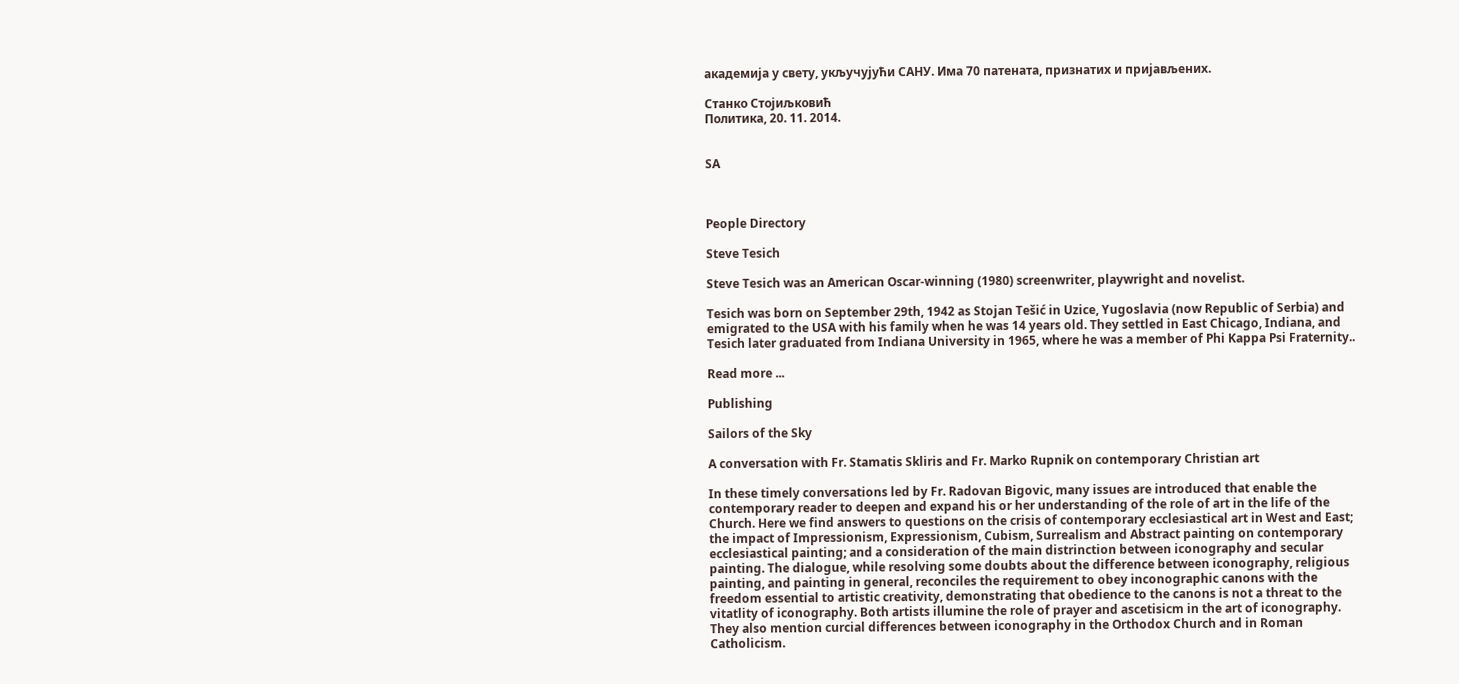академија у свету, укључујући САНУ. Има 70 патената, признатих и пријављених.

Станко Стојиљковић
Политика, 20. 11. 2014.


SA



People Directory

Steve Tesich

Steve Tesich was an American Oscar-winning (1980) screenwriter, playwright and novelist.

Tesich was born on September 29th, 1942 as Stojan Tešić in Uzice, Yugoslavia (now Republic of Serbia) and emigrated to the USA with his family when he was 14 years old. They settled in East Chicago, Indiana, and Tesich later graduated from Indiana University in 1965, where he was a member of Phi Kappa Psi Fraternity..

Read more ...

Publishing

Sailors of the Sky

A conversation with Fr. Stamatis Skliris and Fr. Marko Rupnik on contemporary Christian art

In these timely conversations led by Fr. Radovan Bigovic, many issues are introduced that enable the contemporary reader to deepen and expand his or her understanding of the role of art in the life of the Church. Here we find answers to questions on the crisis of contemporary ecclesiastical art in West and East; the impact of Impressionism, Expressionism, Cubism, Surrealism and Abstract painting on contemporary ecclesiastical painting; and a consideration of the main distrinction between iconography and secular painting. The dialogue, while resolving some doubts about the difference between iconography, religious painting, and painting in general, reconciles the requirement to obey inconographic canons with the freedom essential to artistic creativity, demonstrating that obedience to the canons is not a threat to the vitatlity of iconography. Both artists illumine the role of prayer and ascetisicm in the art of iconography. They also mention curcial differences between iconography in the Orthodox Church and in Roman Catholicism.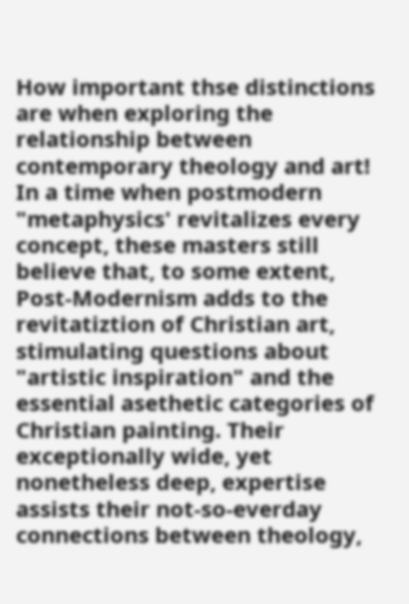How important thse distinctions are when exploring the relationship between contemporary theology and art! In a time when postmodern "metaphysics' revitalizes every concept, these masters still believe that, to some extent, Post-Modernism adds to the revitatiztion of Christian art, stimulating questions about "artistic inspiration" and the essential asethetic categories of Christian painting. Their exceptionally wide, yet nonetheless deep, expertise assists their not-so-everday connections between theology,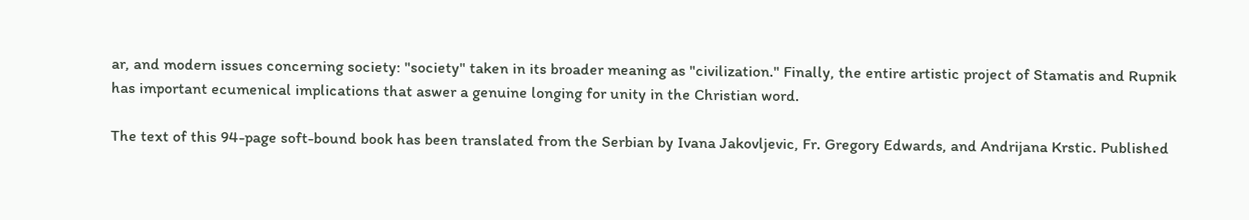ar, and modern issues concerning society: "society" taken in its broader meaning as "civilization." Finally, the entire artistic project of Stamatis and Rupnik has important ecumenical implications that aswer a genuine longing for unity in the Christian word.

The text of this 94-page soft-bound book has been translated from the Serbian by Ivana Jakovljevic, Fr. Gregory Edwards, and Andrijana Krstic. Published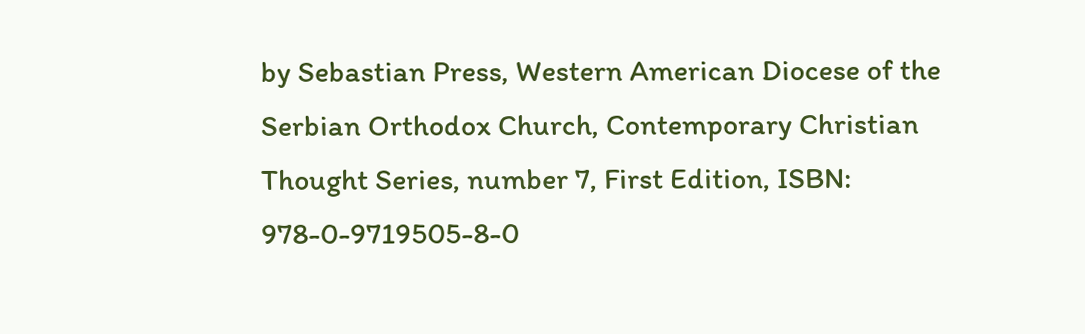by Sebastian Press, Western American Diocese of the Serbian Orthodox Church, Contemporary Christian Thought Series, number 7, First Edition, ISBN: 978-0-9719505-8-0